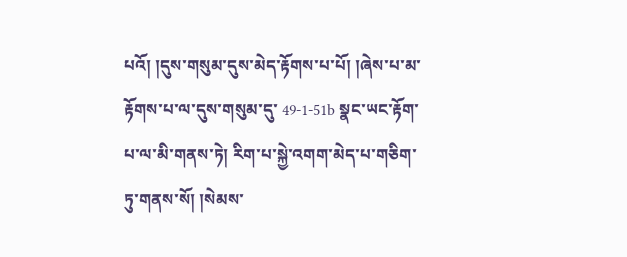པའོ། །དུས་གསུམ་དུས་མེད་རྟོགས་པ་པོ། །ཞེས་པ་མ་རྟོགས་པ་ལ་དུས་གསུམ་དུ་ 49-1-51b སྣང་ཡང་རྟོག་པ་ལ་མི་གནས་ཏེ། རིག་པ་སྐྱེ་འགག་མེད་པ་གཅིག་ཏུ་གནས་སོ། །སེམས་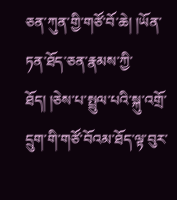ཅན་ཀུན་གྱི་གཙོ་བོ་ཆེ། །ཡོན་ཏན་ཐོད་ཅན་རྣམས་ཀྱི་ཐོད། །ཅེས་པ་སྤྲུལ་པའི་སྐུ་འགྲོ་དྲུག་གི་གཙོ་བོའམ་ཐོད་ལྟ་བུར་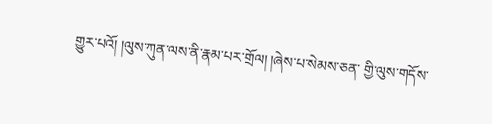གྱུར་པའོ། །ལུས་ཀུན་ལས་ནི་རྣམ་པར་གྲོལ། །ཞེས་པ་སེམས་ཅན་ གྱི་ལུས་གདོས་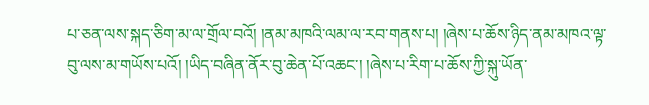པ་ཅན་ལས་སྐད་ཅིག་མ་ལ་གྲོལ་བའོ། །ནམ་མཁའི་ལམ་ལ་རབ་གནས་པ། །ཞེས་པ་ཆོས་ཉིད་ནམ་མཁའ་ལྟ་བུ་ལས་མ་གཡོས་པའོ། །ཡིད་བཞིན་ནོར་བུ་ཆེན་པོ་འཆང་། །ཞེས་པ་རིག་པ་ཆོས་ཀྱི་སྐུ་ཡོན་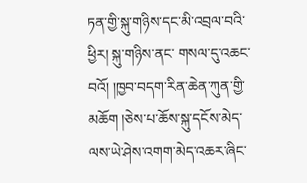ཏན་གྱི་སྐུ་གཉིས་དང་མི་འབྲལ་བའི་ཕྱིར། སྐུ་གཉིས་ནང་ གསལ་དུ་འཆང་བའོ། །ཁྱབ་བདག་རིན་ཆེན་ཀུན་གྱི་མཆོག །ཅེས་པ་ཆོས་སྐུ་དངོས་མེད་ལས་ཡེ་ཤེས་འགག་མེད་འཆར་ཞིང་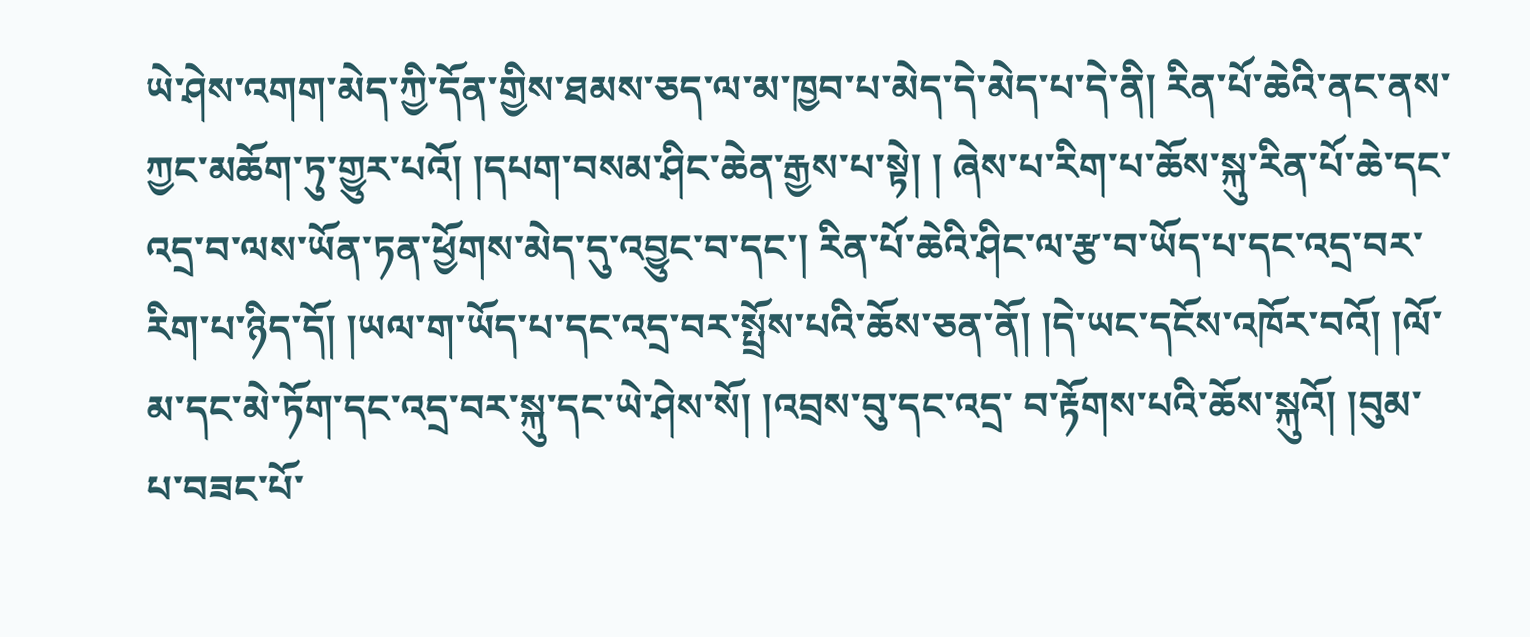ཡེ་ཤེས་འགག་མེད་ཀྱི་དོན་གྱིས་ཐམས་ཅད་ལ་མ་ཁྱབ་པ་མེད་དེ་མེད་པ་དེ་ནི། རིན་པོ་ཆེའི་ནང་ནས་ཀྱང་མཆོག་ཏུ་གྱུར་པའོ། །དཔག་བསམ་ཤིང་ཆེན་རྒྱས་པ་སྟེ། ། ཞེས་པ་རིག་པ་ཆོས་སྐུ་རིན་པོ་ཆེ་དང་འདྲ་བ་ལས་ཡོན་ཏན་ཕྱོགས་མེད་དུ་འབྱུང་བ་དང་། རིན་པོ་ཆེའི་ཤིང་ལ་རྩ་བ་ཡོད་པ་དང་འདྲ་བར་རིག་པ་ཉིད་དོ། །ཡལ་ག་ཡོད་པ་དང་འདྲ་བར་སྤྲོས་པའི་ཆོས་ཅན་ནོ། །དེ་ཡང་དངོས་འཁོར་བའོ། །ལོ་མ་དང་མེ་ཏོག་དང་འདྲ་བར་སྐུ་དང་ཡེ་ཤེས་སོ། །འབྲས་བུ་དང་འདྲ་ བ་རྟོགས་པའི་ཆོས་སྐུའོ། །བུམ་པ་བཟང་པོ་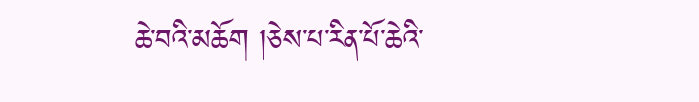ཆེ་བའི་མཆོག །ཅེས་པ་རིན་པོ་ཆེའི་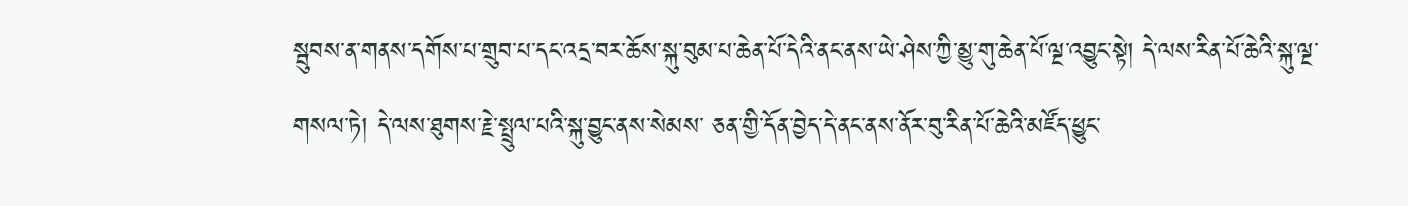སྦུབས་ན་གནས་དགོས་པ་གྲུབ་པ་དང་འདྲ་བར་ཆོས་སྐུ་བུམ་པ་ཆེན་པོ་དེའི་ནང་ནས་ཡེ་ཤེས་ཀྱི་མྱུ་གུ་ཆེན་པོ་ལྔ་འབྱུང་སྟེ། དེ་ལས་རིན་པོ་ཆེའི་སྐུ་ལྔ་གསལ་ཏེ། དེ་ལས་ཐུགས་རྗེ་སྤྲུལ་པའི་སྐུ་བྱུང་ནས་སེམས་ ཅན་གྱི་དོན་བྱེད་དེ་ནང་ནས་ནོར་བུ་རིན་པོ་ཆེའི་མཛོད་ཕྱུང་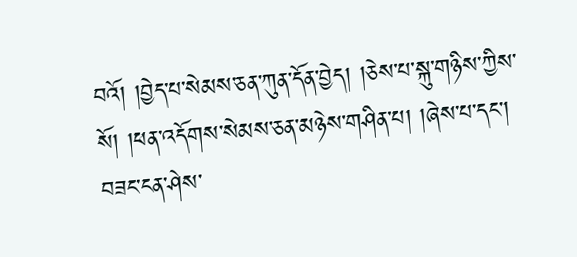བའོ། །བྱེད་པ་སེམས་ཅན་ཀུན་དོན་བྱེད། །ཅེས་པ་སྐུ་གཉིས་ཀྱིས་སོ། །ཕན་འདོགས་སེམས་ཅན་མཉེས་གཤིན་པ། །ཞེས་པ་དང་། བཟང་ངན་ཤེས་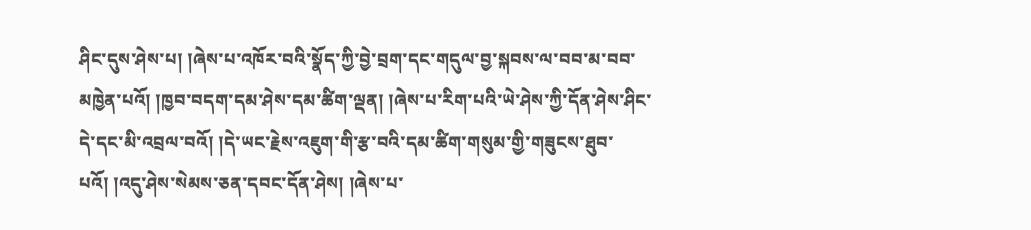ཤིང་དུས་ཤེས་པ། །ཞེས་པ་འཁོར་བའི་སྣོད་ཀྱི་བྱེ་བྲག་དང་གདུལ་བྱ་སྐབས་ལ་བབ་མ་བབ་ མཁྱེན་པའོ། །ཁྱབ་བདག་དམ་ཤེས་དམ་ཚིག་ལྡན། །ཞེས་པ་རིག་པའི་ཡེ་ཤེས་ཀྱི་དོན་ཤེས་ཤིང་དེ་དང་མི་འབྲལ་བའོ། །དེ་ཡང་རྗེས་འཇུག་གི་རྩ་བའི་དམ་ཚིག་གསུམ་གྱི་གཟུངས་ཐུབ་པའོ། །འདུ་ཤེས་སེམས་ཅན་དབང་དོན་ཤེས། །ཞེས་པ་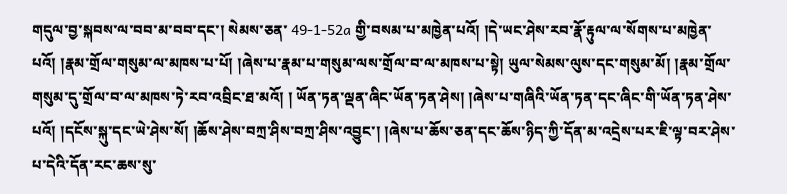གདུལ་བྱ་སྐབས་ལ་བབ་མ་བབ་དང་། སེམས་ཅན་ 49-1-52a གྱི་བསམ་པ་མཁྱེན་པའོ། །དེ་ཡང་ཤེས་རབ་རྣོ་རྟུལ་ལ་སོགས་པ་མཁྱེན་པའོ། །རྣམ་གྲོལ་གསུམ་ལ་མཁས་པ་པོ། །ཞེས་པ་རྣམ་པ་གསུམ་ལས་གྲོལ་བ་ལ་མཁས་པ་སྟེ། ཡུལ་སེམས་ལུས་དང་གསུམ་མོ། །རྣམ་གྲོལ་གསུམ་དུ་གྲོལ་བ་ལ་མཁས་ཏེ་རབ་འབྲིང་ཐ་མའོ། ། ཡོན་ཏན་ལྡན་ཞིང་ཡོན་ཏན་ཤེས། །ཞེས་པ་གཞིའི་ཡོན་ཏན་དང་ཞིང་གི་ཡོན་ཏན་ཤེས་པའོ། །དངོས་སྐུ་དང་ཡེ་ཤེས་སོ། །ཆོས་ཤེས་བཀྲ་ཤིས་བཀྲ་ཤིས་འབྱུང་། །ཞེས་པ་ཆོས་ཅན་དང་ཆོས་ཉིད་ཀྱི་དོན་མ་འདྲེས་པར་ཇི་ལྟ་བར་ཤེས་པ་དེའི་དོན་རང་ཆས་སུ་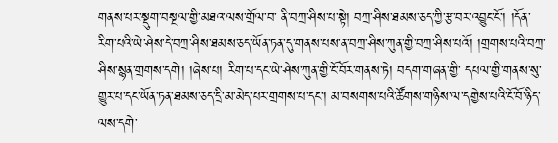གནས་པར་སྡུག་བསྔལ་གྱི་མཐའ་ལས་གྲོལ་བ་ ནི་བཀྲ་ཤིས་པ་སྟེ། བཀྲ་ཤིས་ཐམས་ཅད་ཀྱི་རྩ་བར་འབྱུང་ངོ་། །དོན་རིག་པའི་ཡེ་ཤེས་དེ་བཀྲ་ཤིས་ཐམས་ཅད་ཡོན་ཏན་དུ་གནས་པས་ན་བཀྲ་ཤིས་ཀུན་གྱི་བཀྲ་ཤིས་པའོ། །གྲགས་པའི་བཀྲ་ཤིས་སྙན་གྲགས་དགེ། །ཞེས་པ། རིག་པ་དང་ཡེ་ཤེས་ཀུན་གྱི་ངོ་བོར་གནས་ཏེ། བདག་གཞན་གྱི་ དཔལ་གྱི་གནས་སུ་གྱུར་པ་དང་ཡོན་ཏན་ཐམས་ཅད་དྲི་མ་མེད་པར་གྲགས་པ་དང་། མ་བསགས་པའི་ཚོགས་གཉིས་ལ་དགྱེས་པའི་ངོ་བོ་ཉིད་ལས་དགེ་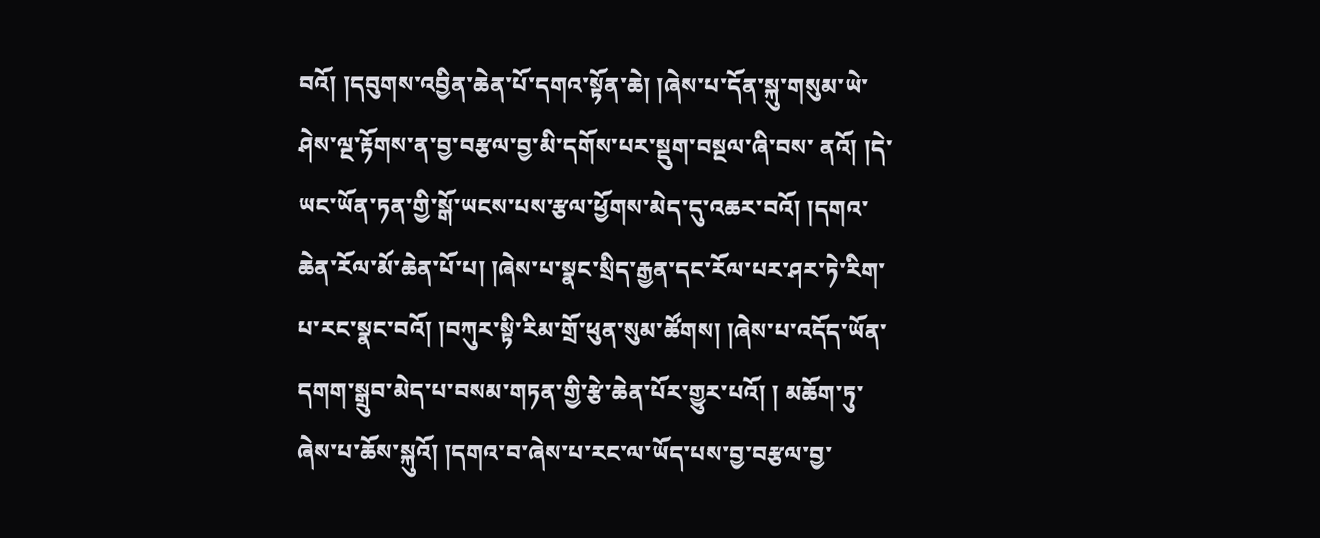བའོ། །དབུགས་འབྱིན་ཆེན་པོ་དགའ་སྟོན་ཆེ། །ཞེས་པ་དོན་སྐུ་གསུམ་ཡེ་ཤེས་ལྔ་རྟོགས་ན་བྱ་བརྩལ་བྱ་མི་དགོས་པར་སྡུག་བསྔལ་ཞི་བས་ ནའོ། །དེ་ཡང་ཡོན་ཏན་གྱི་སྒོ་ཡངས་པས་རྩལ་ཕྱོགས་མེད་དུ་འཆར་བའོ། །དགའ་ཆེན་རོལ་མོ་ཆེན་པོ་པ། །ཞེས་པ་སྣང་སྲིད་རྒྱན་དང་རོལ་པར་ཤར་ཏེ་རིག་པ་རང་སྣང་བའོ། །བཀུར་སྟི་རིམ་གྲོ་ཕུན་སུམ་ཚོགས། །ཞེས་པ་འདོད་ཡོན་དགག་སྒྲུབ་མེད་པ་བསམ་གཏན་གྱི་རྩེ་ཆེན་པོར་གྱུར་པའོ། ། མཆོག་ཏུ་ཞེས་པ་ཆོས་སྐུའོ། །དགའ་བ་ཞེས་པ་རང་ལ་ཡོད་པས་བྱ་བརྩལ་བྱ་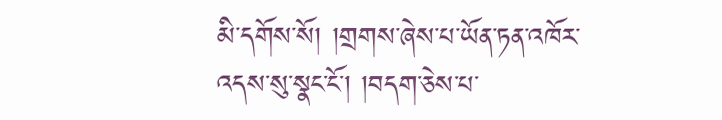མི་དགོས་སོ། །གྲགས་ཞེས་པ་ཡོན་ཏན་འཁོར་འདས་སུ་སྣང་ངོ་། །བདག་ཅེས་པ་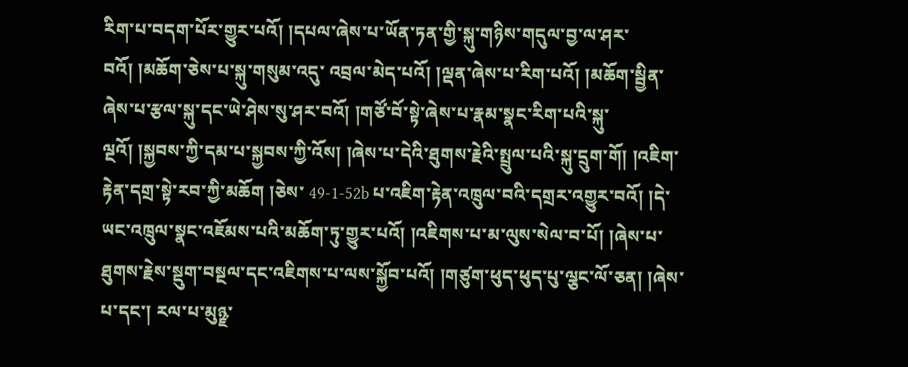རིག་པ་བདག་པོར་གྱུར་པའོ། །དཔལ་ཞེས་པ་ཡོན་ཏན་གྱི་སྐུ་གཉིས་གདུལ་བྱ་ལ་ཤར་བའོ། །མཆོག་ཅེས་པ་སྐུ་གསུམ་འདུ་ འབྲལ་མེད་པའོ། །ལྡན་ཞེས་པ་རིག་པའོ། །མཆོག་སྦྱིན་ཞེས་པ་རྩལ་སྐུ་དང་ཡེ་ཤེས་སུ་ཤར་བའོ། །གཙོ་བོ་སྟེ་ཞེས་པ་རྣམ་སྣང་རིག་པའི་སྐུ་ལྔའོ། །སྐྱབས་ཀྱི་དམ་པ་སྐྱབས་ཀྱི་འོས། །ཞེས་པ་དེའི་ཐུགས་རྗེའི་སྤྲུལ་པའི་སྐུ་དྲུག་གོ། །འཇིག་རྟེན་དགྲ་སྟེ་རབ་ཀྱི་མཆོག །ཅེས་ 49-1-52b པ་འཇིག་རྟེན་འཁྲུལ་བའི་དགྲར་འགྱུར་བའོ། །དེ་ཡང་འཁྲུལ་སྣང་འཇོམས་པའི་མཆོག་ཏུ་གྱུར་པའོ། །འཇིགས་པ་མ་ལུས་སེལ་བ་པོ། །ཞེས་པ་ཐུགས་རྗེས་སྡུག་བསྔལ་དང་འཇིགས་པ་ལས་སྐྱོབ་པའོ། །གཙུག་ཕུད་ཕུད་པུ་ལྕང་ལོ་ཅན། །ཞེས་པ་དང་། རལ་པ་མུཉྫ་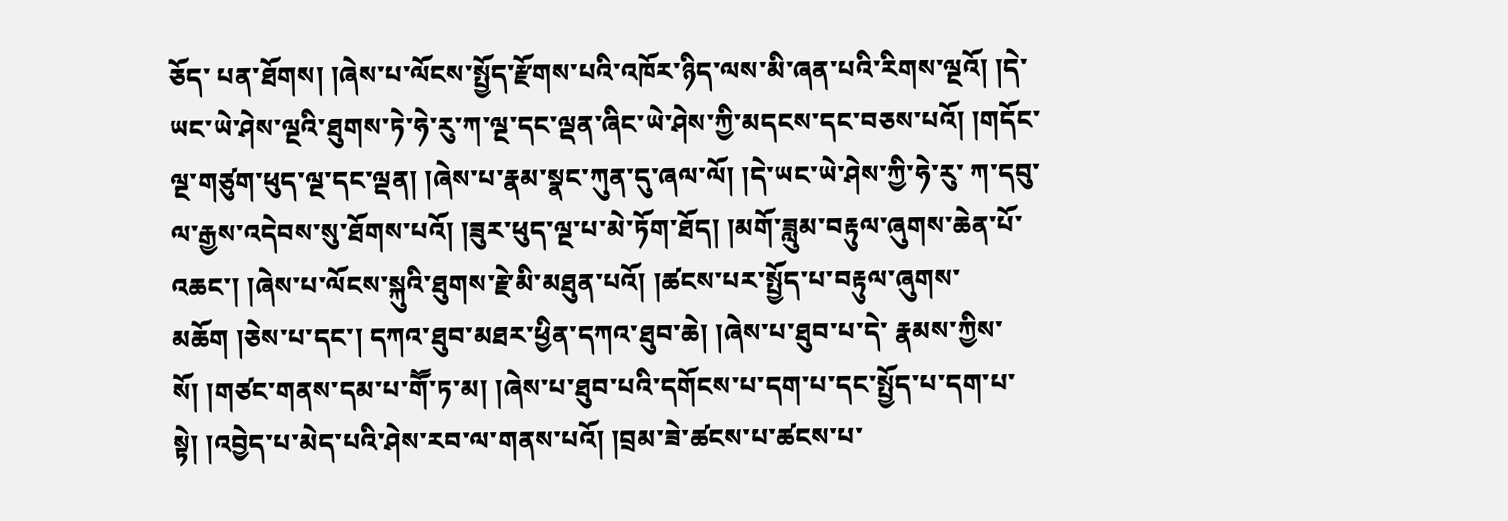ཅོད་ པན་ཐོགས། །ཞེས་པ་ལོངས་སྤྱོད་རྫོགས་པའི་འཁོར་ཉིད་ལས་མི་ཞན་པའི་རིགས་ལྔའོ། །དེ་ཡང་ཡེ་ཤེས་ལྔའི་ཐུགས་ཏེ་ཧེ་རུ་ཀ་ལྔ་དང་ལྡན་ཞིང་ཡེ་ཤེས་ཀྱི་མདངས་དང་བཅས་པའོ། །གདོང་ལྔ་གཙུག་ཕུད་ལྔ་དང་ལྡན། །ཞེས་པ་རྣམ་སྣང་ཀུན་དུ་ཞལ་ལོ། །དེ་ཡང་ཡེ་ཤེས་ཀྱི་ཧེ་རུ་ ཀ་དབུ་ལ་རྒྱས་འདེབས་སུ་ཐོགས་པའོ། །ཟུར་ཕུད་ལྔ་པ་མེ་ཏོག་ཐོད། །མགོ་ཟླུམ་བརྟུལ་ཞུགས་ཆེན་པོ་འཆང་། །ཞེས་པ་ལོངས་སྐུའི་ཐུགས་རྗེ་མི་མཐུན་པའོ། །ཚངས་པར་སྤྱོད་པ་བརྟུལ་ཞུགས་མཆོག །ཅེས་པ་དང་། དཀའ་ཐུབ་མཐར་ཕྱིན་དཀའ་ཐུབ་ཆེ། །ཞེས་པ་ཐུབ་པ་དེ་ རྣམས་ཀྱིས་སོ། །གཙང་གནས་དམ་པ་གཽ་ཏ་མ། །ཞེས་པ་ཐུབ་པའི་དགོངས་པ་དག་པ་དང་སྤྱོད་པ་དག་པ་སྟེ། །འབྱེད་པ་མེད་པའི་ཤེས་རབ་ལ་གནས་པའོ། །བྲམ་ཟེ་ཚངས་པ་ཚངས་པ་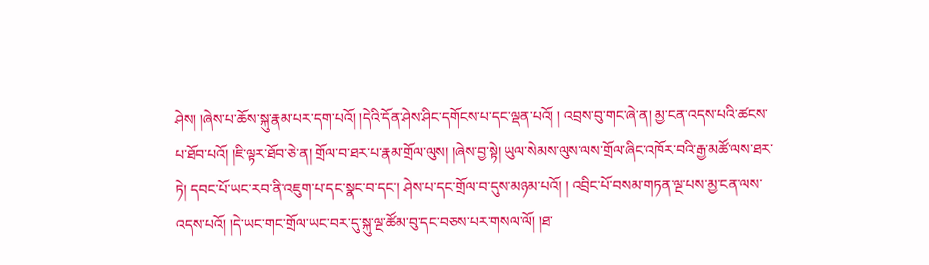ཤེས། །ཞེས་པ་ཆོས་སྐུ་རྣམ་པར་དག་པའོ། །དེའི་དོན་ཤེས་ཤིང་དགོངས་པ་དང་ལྡན་པའོ། ། འབྲས་བུ་གང་ཞེ་ན། མྱ་ངན་འདས་པའི་ཚངས་པ་ཐོབ་པའོ། །ཇི་ལྟར་ཐོབ་ཅེ་ན། གྲོལ་བ་ཐར་པ་རྣམ་གྲོལ་ལུས། །ཞེས་བྱ་སྟེ། ཡུལ་སེམས་ལུས་ལས་གྲོལ་ཞིང་འཁོར་བའི་རྒྱ་མཚོ་ལས་ཐར་ཏེ། དབང་པོ་ཡང་རབ་ནི་འཇུག་པ་དང་སྣང་བ་དང་། ཤེས་པ་དང་གྲོལ་བ་དུས་མཉམ་པའོ། ། འབྲིང་པོ་བསམ་གཏན་ལྔ་པས་མྱ་ངན་ལས་འདས་པའོ། །དེ་ཡང་གང་གྲོལ་ཡང་བར་དུ་སྐུ་ལྔ་ཚོམ་བུ་དང་བཅས་པར་གསལ་ལོ། །ཐ་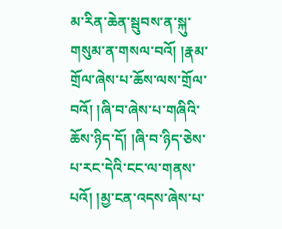མ་རིན་ཆེན་སྦུབས་ན་སྐུ་གསུམ་ན་གསལ་བའོ། །རྣམ་གྲོལ་ཞེས་པ་ཆོས་ལས་གྲོལ་བའོ། །ཞི་བ་ཞེས་པ་གཞིའི་ཆོས་ཉིད་དོ། །ཞི་བ་ཉིད་ཅེས་ པ་རང་དེའི་ངང་ལ་གནས་པའོ། །མྱ་ངན་འདས་ཞེས་པ་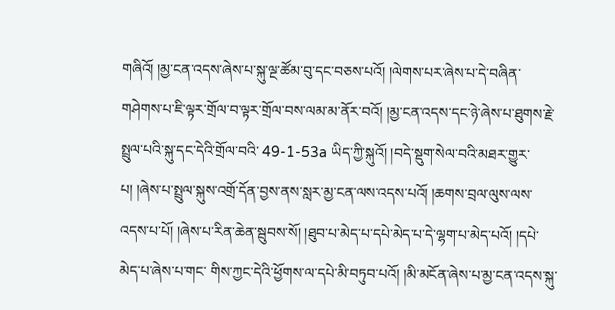གཞིའོ། །མྱ་ངན་འདས་ཞེས་པ་སྐུ་ལྔ་ཚོམ་བུ་དང་བཅས་པའོ། །ལེགས་པར་ཞེས་པ་དེ་བཞིན་གཤེགས་པ་ཇི་ལྟར་གྲོལ་བ་ལྟར་གྲོལ་བས་ལམ་མ་ནོར་བའོ། །མྱ་ངན་འདས་དང་ཉེ་ཞེས་པ་ཐུགས་རྗེ་སྤྲུལ་པའི་སྐུ་དང་དེའི་གྲོལ་བའི་ 49-1-53a ཡིད་ཀྱི་སྐུའོ། །བདེ་སྡུག་སེལ་བའི་མཐར་གྱུར་པ། །ཞེས་པ་སྤྲུལ་སྐུས་འགྲོ་དོན་བྱས་ནས་སླར་མྱ་ངན་ལས་འདས་པའོ། །ཆགས་བྲལ་ལུས་ལས་འདས་པ་པོ། །ཞེས་པ་རིན་ཆེན་སྦུབས་སོ། །ཐུབ་པ་མེད་པ་དཔེ་མེད་པ་དེ་ལྷག་པ་མེད་པའོ། །དཔེ་མེད་པ་ཞེས་པ་གང་ གིས་ཀྱང་དེའི་ཕྱོགས་ལ་དཔེ་མི་བཏུབ་པའོ། །མི་མངོན་ཞེས་པ་མྱ་ངན་འདས་སྐུ་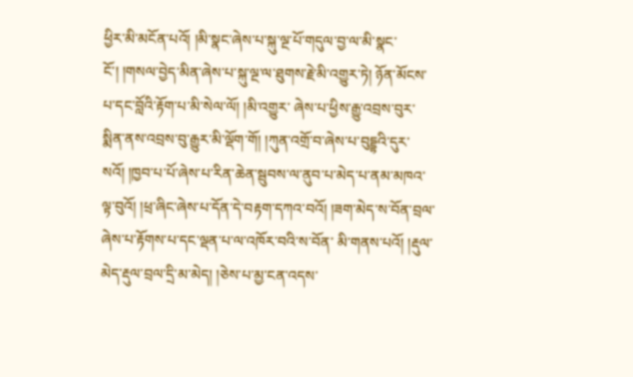ཕྱིར་མི་མངོན་པའོ། །མི་སྣང་ཞེས་པ་སྐུ་ལྔ་པོ་གདུལ་བྱ་ལ་མི་སྣང་ངོ་། །གསལ་བྱེད་མིན་ཞེས་པ་སྐུ་ལྔ་ལ་ཐུགས་རྗེ་མི་འགྱུར་ཏེ། ཉོན་མོངས་པ་དང་བློའི་རྟོག་པ་མི་སེལ་ལོ། །མི་འགྱུར་ ཞེས་པ་ཕྱིས་རྒྱུ་འབྲས་བུར་སྨིན་ནས་འབྲས་བུ་རྒྱུར་མི་ལྡོག་གོ། །ཀུན་འགྲོ་བ་ཞེས་པ་བུདྡྷའི་དུར་སའོ། །ཁྱབ་པ་པོ་ཞེས་པ་རིན་ཆེན་སྦུབས་ལ་ནུབ་པ་མེད་པ་ནམ་མཁའ་ལྟ་བུའོ། །ཕྲ་ཞིང་ཞེས་པ་དོན་དེ་བརྟག་དཀའ་བའོ། །ཟག་མེད་ས་བོན་བྲལ་ཞེས་པ་རྟོགས་པ་དང་ལྡན་པ་ལ་འཁོར་བའི་ས་བོན་ མི་གནས་པའོ། །རྡུལ་མེད་རྡུལ་བྲལ་དྲི་མ་མེད། །ཅེས་པ་མྱ་ངན་འདས་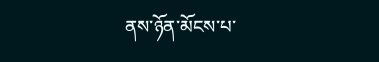ནས་ཉོན་མོངས་པ་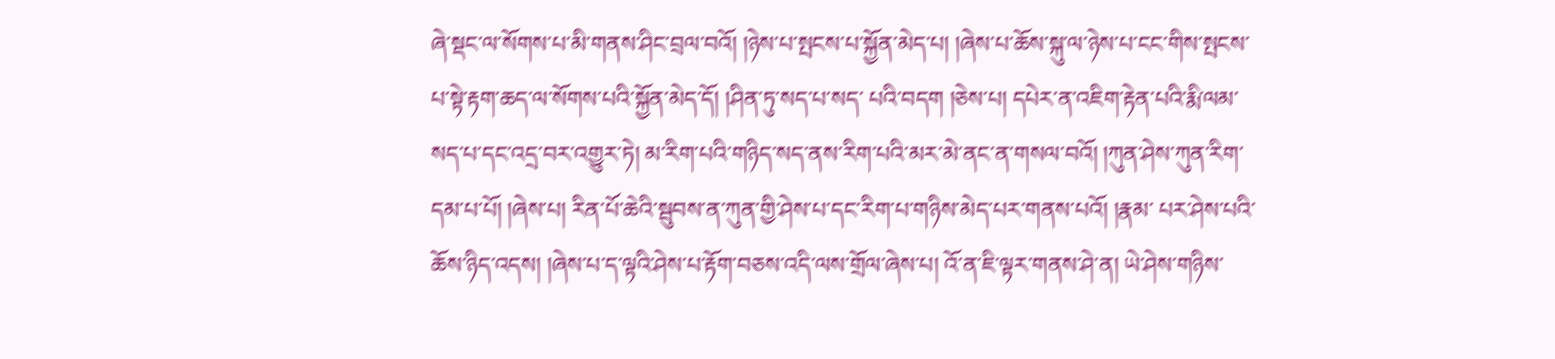ཞེ་སྡང་ལ་སོགས་པ་མི་གནས་ཤིང་བྲལ་བའོ། །ཉེས་པ་སྤངས་པ་སྐྱོན་མེད་པ། །ཞེས་པ་ཆོས་སྐུ་ལ་ཉེས་པ་ངང་གིས་སྤངས་པ་སྟེ་རྟག་ཆད་ལ་སོགས་པའི་སྐྱོན་མེད་དོ། །ཤིན་ཏུ་སད་པ་སད་ པའི་བདག །ཅེས་པ། དཔེར་ན་འཇིག་རྟེན་པའི་རྨི་ལམ་སད་པ་དང་འདྲ་བར་འགྱུར་ཏེ། མ་རིག་པའི་གཉིད་སད་ནས་རིག་པའི་མར་མེ་ནང་ན་གསལ་བའོ། །ཀུན་ཤེས་ཀུན་རིག་དམ་པ་པོ། །ཞེས་པ། རིན་པོ་ཆེའི་སྦུབས་ན་ཀུན་གྱི་ཤེས་པ་དང་རིག་པ་གཉིས་མེད་པར་གནས་པའོ། །རྣམ་ པར་ཤེས་པའི་ཆོས་ཉིད་འདས། །ཞེས་པ་ད་ལྟའི་ཤེས་པ་རྟོག་བཅས་འདི་ལས་གྲོལ་ཞེས་པ། འོ་ན་ཇི་ལྟར་གནས་ཤེ་ན། ཡེ་ཤེས་གཉིས་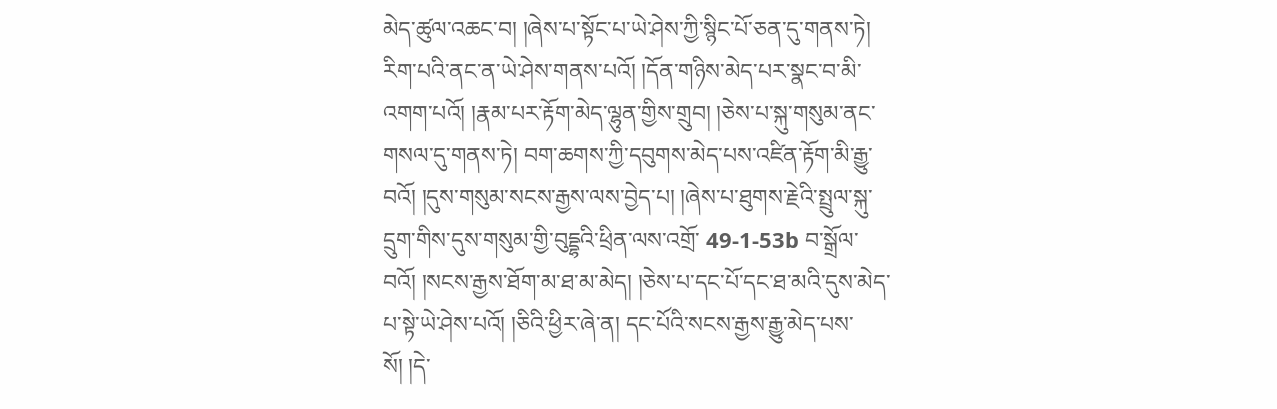མེད་ཚུལ་འཆང་བ། །ཞེས་པ་སྟོང་པ་ཡེ་ཤེས་ཀྱི་སྙིང་པོ་ཅན་དུ་གནས་ཏེ། རིག་པའི་ནང་ན་ཡེ་ཤེས་གནས་པའོ། །དོན་གཉིས་མེད་པར་སྣང་བ་མི་ འགག་པའོ། །རྣམ་པར་རྟོག་མེད་ལྷུན་གྱིས་གྲུབ། །ཅེས་པ་སྐུ་གསུམ་ནང་གསལ་དུ་གནས་ཏེ། བག་ཆགས་ཀྱི་དབུགས་མེད་པས་འཛིན་རྟོག་མི་རྒྱུ་བའོ། །དུས་གསུམ་སངས་རྒྱས་ལས་བྱེད་པ། །ཞེས་པ་ཐུགས་རྗེའི་སྤྲུལ་སྐུ་དྲུག་གིས་དུས་གསུམ་གྱི་བུདྡྷའི་ཕྲིན་ལས་འགྲོ་ 49-1-53b བ་སྒྲོལ་བའོ། །སངས་རྒྱས་ཐོག་མ་ཐ་མ་མེད། །ཅེས་པ་དང་པོ་དང་ཐ་མའི་དུས་མེད་པ་སྟེ་ཡེ་ཤེས་པའོ། །ཅིའི་ཕྱིར་ཞེ་ན། དང་པོའི་སངས་རྒྱས་རྒྱུ་མེད་པས་སོ། །དེ་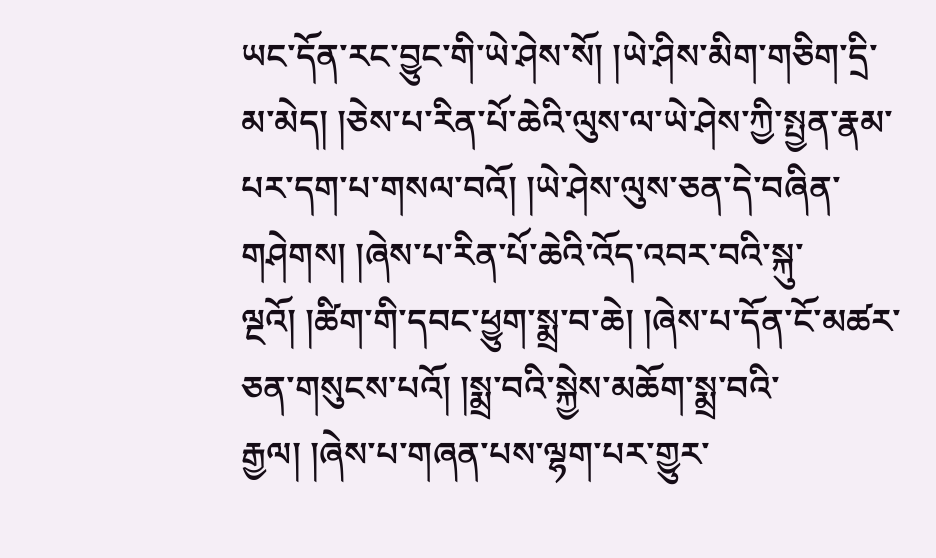ཡང་དོན་རང་བྱུང་གི་ཡེ་ཤེས་སོ། །ཡེ་ཤིས་མིག་གཅིག་དྲི་མ་མེད། །ཅེས་པ་རིན་པོ་ཆེའི་ལུས་ལ་ཡེ་ཤེས་ཀྱི་སྤྱན་རྣམ་ པར་དག་པ་གསལ་བའོ། །ཡེ་ཤེས་ལུས་ཅན་དེ་བཞིན་གཤེགས། །ཞེས་པ་རིན་པོ་ཆེའི་འོད་འབར་བའི་སྐུ་ལྔའོ། །ཚིག་གི་དབང་ཕྱུག་སྨྲ་བ་ཆེ། །ཞེས་པ་དོན་ངོ་མཚར་ཅན་གསུངས་པའོ། །སྨྲ་བའི་སྐྱེས་མཆོག་སྨྲ་བའི་རྒྱལ། །ཞེས་པ་གཞན་པས་ལྷག་པར་གྱུར་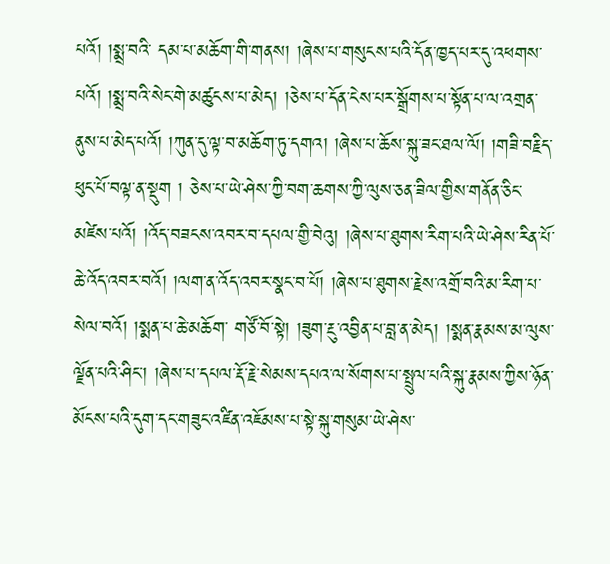པའོ། །སྨྲ་བའི་ དམ་པ་མཆོག་གི་གནས། །ཞེས་པ་གསུངས་པའི་དོན་ཁྱད་པར་དུ་འཕགས་པའོ། །སྨྲ་བའི་སེང་གེ་མཚུངས་པ་མེད། །ཅེས་པ་དོན་ངེས་པར་སྒྲོགས་པ་སྟོན་པ་ལ་འགྲན་ནུས་པ་མེད་པའོ། །ཀུན་དུ་ལྟ་བ་མཆོག་ཏུ་དགའ། །ཞེས་པ་ཆོས་སྐུ་ཟང་ཐལ་ལོ། །གཟི་བརྗིད་ཕུང་པོ་བལྟ་ན་སྡུག ། ཅེས་པ་ཡེ་ཤེས་ཀྱི་བག་ཆགས་ཀྱི་ལུས་ཅན་ཟིལ་གྱིས་གནོན་ཅིང་མཛེས་པའོ། །འོད་བཟངས་འབར་བ་དཔལ་གྱི་བེའུ། །ཞེས་པ་ཐུགས་རིག་པའི་ཡེ་ཤེས་རིན་པོ་ཆེ་འོད་འབར་བའོ། །ལག་ན་འོད་འབར་སྣང་བ་པོ། །ཞེས་པ་ཐུགས་རྗེས་འགྲོ་བའི་མ་རིག་པ་སེལ་བའོ། །སྨན་པ་ཆེ་མཆོག་ གཙོ་བོ་སྟེ། །ཟུག་རྔུ་འབྱིན་པ་བླ་ན་མེད། །སྨན་རྣམས་མ་ལུས་ལྗོན་པའི་ཤིང་། །ཞེས་པ་དཔལ་རྡོ་རྗེ་སེམས་དཔའ་ལ་སོགས་པ་སྤྲུལ་པའི་སྐུ་རྣམས་ཀྱིས་ཉོན་མོངས་པའི་དུག་དང་གཟུང་འཛིན་འཇོམས་པ་སྟེ་སྐུ་གསུམ་ཡེ་ཤེས་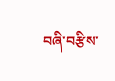བཞི་བརྩིས་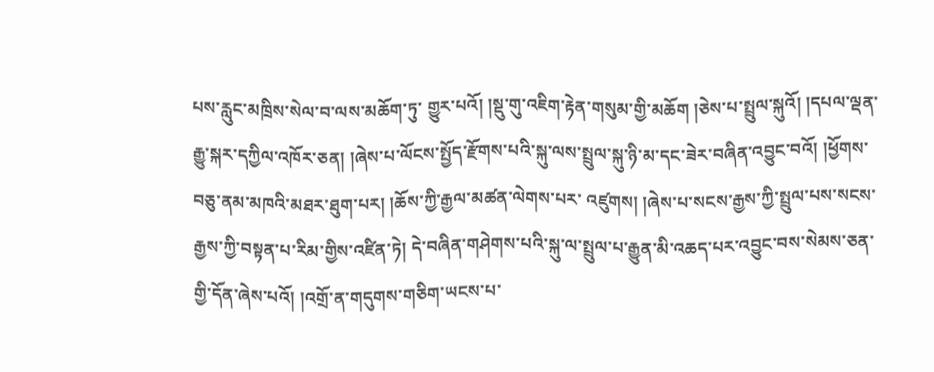པས་རླུང་མཁྲིས་སེལ་བ་ལས་མཆོག་ཏུ་ གྱུར་པའོ། །སྡུ་གུ་འཇིག་རྟེན་གསུམ་གྱི་མཆོག །ཅེས་པ་སྤྲུལ་སྐུའོ། །དཔལ་ལྡན་རྒྱུ་སྐར་དཀྱིལ་འཁོར་ཅན། །ཞེས་པ་ལོངས་སྤྱོད་རྫོགས་པའི་སྐུ་ལས་སྤྲུལ་སྐུ་ཉི་མ་དང་ཟེར་བཞིན་འབྱུང་བའོ། །ཕྱོགས་བཅུ་ནམ་མཁའི་མཐར་ཐུག་པར། །ཆོས་ཀྱི་རྒྱལ་མཚན་ལེགས་པར་ འཛུགས། །ཞེས་པ་སངས་རྒྱས་ཀྱི་སྤྲུལ་པས་སངས་རྒྱས་ཀྱི་བསྟན་པ་རིམ་གྱིས་འཛིན་ཏེ། དེ་བཞིན་གཤེགས་པའི་སྐུ་ལ་སྤྲུལ་པ་རྒྱུན་མི་འཆད་པར་འབྱུང་བས་སེམས་ཅན་གྱི་དོན་ཞེས་པའོ། །འགྲོ་ན་གདུགས་གཅིག་ཡངས་པ་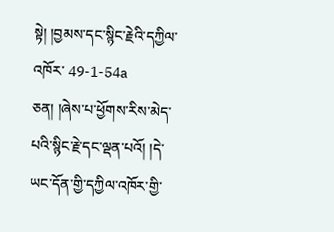སྟེ། །བྱམས་དང་སྙིང་རྗེའི་དཀྱིལ་འཁོར་ 49-1-54a ཅན། །ཞེས་པ་ཕྱོགས་རིས་མེད་པའི་སྙིང་རྗེ་དང་ལྡན་པའོ། །དེ་ཡང་དོན་གྱི་དཀྱིལ་འཁོར་གྱི་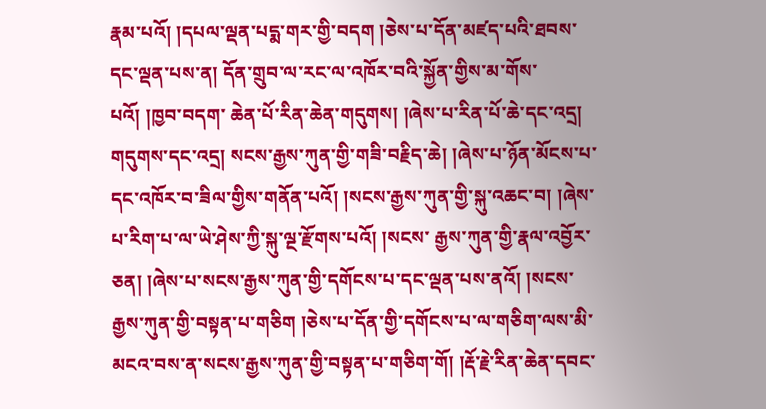རྣམ་པའོ། །དཔལ་ལྡན་པདྨ་གར་གྱི་བདག །ཅེས་པ་དོན་མཛད་པའི་ཐབས་དང་ལྡན་པས་ན། དོན་གྲུབ་ལ་རང་ལ་འཁོར་བའི་སྐྱོན་གྱིས་མ་གོས་པའོ། །ཁྱབ་བདག་ ཆེན་པོ་རིན་ཆེན་གདུགས། །ཞེས་པ་རིན་པོ་ཆེ་དང་འདྲ། གདུགས་དང་འདྲ། སངས་རྒྱས་ཀུན་གྱི་གཟི་བརྗིད་ཆེ། །ཞེས་པ་ཉོན་མོངས་པ་དང་འཁོར་བ་ཟིལ་གྱིས་གནོན་པའོ། །སངས་རྒྱས་ཀུན་གྱི་སྐུ་འཆང་བ། །ཞེས་པ་རིག་པ་ལ་ཡེ་ཤེས་ཀྱི་སྐུ་ལྔ་རྫོགས་པའོ། །སངས་ རྒྱས་ཀུན་གྱི་རྣལ་འབྱོར་ཅན། །ཞེས་པ་སངས་རྒྱས་ཀུན་གྱི་དགོངས་པ་དང་ལྡན་པས་ནའོ། །སངས་རྒྱས་ཀུན་གྱི་བསྟན་པ་གཅིག །ཅེས་པ་དོན་གྱི་དགོངས་པ་ལ་གཅིག་ལས་མི་མངའ་བས་ན་སངས་རྒྱས་ཀུན་གྱི་བསྟན་པ་གཅིག་གོ། །རྡོ་རྗེ་རིན་ཆེན་དབང་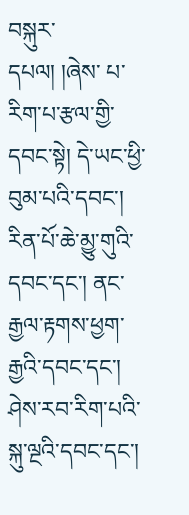བསྐུར་དཔལ། །ཞེས་ པ་རིག་པ་རྩལ་གྱི་དབང་སྟེ། དེ་ཡང་ཕྱི་བུམ་པའི་དབང་། རིན་པོ་ཆེ་མྱུ་གུའི་དབང་དང་། ནང་རྒྱལ་རྟགས་ཕྱག་རྒྱའི་དབང་དང་། ཤེས་རབ་རིག་པའི་སྐུ་ལྔའི་དབང་དང་།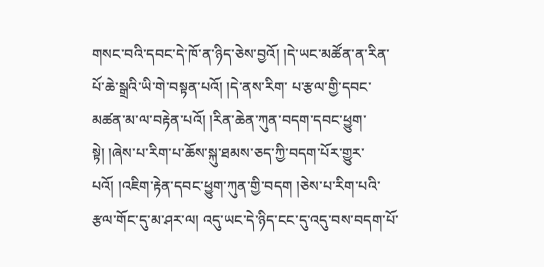གསང་བའི་དབང་དེ་ཁོ་ན་ཉིད་ཅེས་བྱའོ། །དེ་ཡང་མཚོན་ན་རིན་པོ་ཆེ་སྒྲའི་ཡི་གེ་བསྟན་པའོ། །དེ་ནས་རིག་ པ་རྩལ་གྱི་དབང་མཚན་མ་ལ་བརྟེན་པའོ། །རིན་ཆེན་ཀུན་བདག་དབང་ཕྱུག་སྟེ། །ཞེས་པ་རིག་པ་ཆོས་སྐུ་ཐམས་ཅད་ཀྱི་བདག་པོར་གྱུར་པའོ། །འཇིག་རྟེན་དབང་ཕྱུག་ཀུན་གྱི་བདག །ཅེས་པ་རིག་པའི་རྩལ་གོང་དུ་མ་ཤར་ལ། འདུ་ཡང་དེ་ཉིད་ངང་དུ་འདུ་བས་བདག་པོ་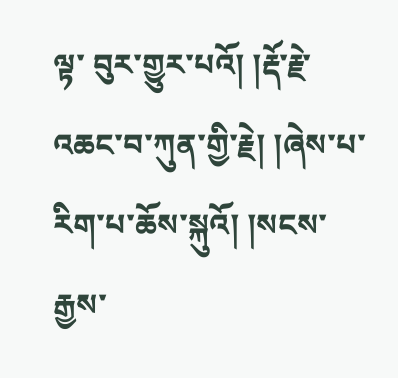ལྟ་ བུར་གྱུར་པའོ། །རྡོ་རྗེ་འཆང་བ་ཀུན་གྱི་རྗེ། །ཞེས་པ་རིག་པ་ཆོས་སྐུའོ། །སངས་རྒྱས་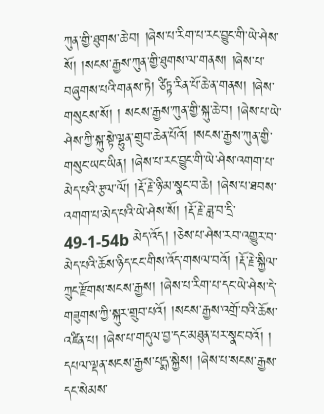ཀུན་གྱི་ཐུགས་ཆེ་བ། །ཞེས་པ་རིག་པ་རང་བྱུང་གི་ཡེ་ཤེས་སོ། །སངས་རྒྱས་ཀུན་གྱི་ཐུགས་ལ་གནས། །ཞེས་པ་བཞུགས་པའི་གནས་ཏེ། ཙིཏྟ་རིན་པོ་ཆེ་ན་གནས། །ཞེས་གསུངས་སོ། ། སངས་རྒྱས་ཀུན་གྱི་སྐུ་ཆེ་བ། །ཞེས་པ་ཡེ་ཤེས་ཀྱི་སྐུ་སྟེ་ལྷུན་གྲུབ་ཆེན་པོའོ། །སངས་རྒྱས་ཀུན་གྱི་གསུང་ཡང་ཡིན། །ཞེས་པ་རང་བྱུང་གི་ཡེ་ཤེས་འགག་པ་མེད་པའི་རྩལ་ལོ། །རྡོ་རྗེ་ཉི་མ་སྣང་བ་ཆེ། །ཞེས་པ་ཐབས་འགག་པ་མེད་པའི་ཡེ་ཤེས་སོ། །རྡོ་རྗེ་ཟླ་བ་དྲི་ 49-1-54b མེད་འོད། །ཅེས་པ་ཤེས་རབ་འགྱུར་བ་མེད་པའི་ཆོས་ཉིད་ངང་གིས་འོད་གསལ་བའོ། །རྡོ་རྗེ་སྐྱིལ་ཀྲུང་རྫོགས་སངས་རྒྱས། །ཞེས་པ་རིག་པ་དང་ཡེ་ཤེས་དེ་གཟུགས་ཀྱི་སྐུར་གྲུབ་པའོ། །སངས་རྒྱས་འགྲོ་བའི་ཆོས་འཛིན་པ། །ཞེས་པ་གདུལ་བྱ་དང་མཐུན་པར་སྣང་བའོ། ། དཔལ་ལྡན་སངས་རྒྱས་པདྨ་སྐྱེས། །ཞེས་པ་སངས་རྒྱས་དང་སེམས་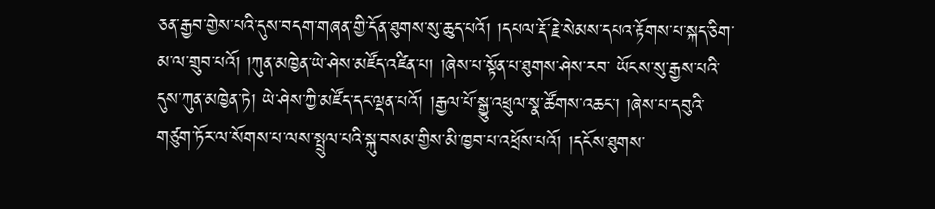ཅན་རྒྱབ་གྱེས་པའི་དུས་བདག་གཞན་གྱི་དོན་ཐུགས་སུ་ཆུད་པའོ། །དཔལ་རྡོ་རྗེ་སེམས་དཔའ་རྟོགས་པ་སྐད་ཅིག་མ་ལ་གྲུབ་པའོ། །ཀུན་མཁྱེན་ཡེ་ཤེས་མཛོད་འཛིན་པ། །ཞེས་པ་སྟོན་པ་ཐུགས་ཤེས་རབ་ ཡོངས་སུ་རྒྱས་པའི་དུས་ཀུན་མཁྱེན་ཏེ། ཡེ་ཤེས་ཀྱི་མཛོད་དང་ལྡན་པའོ། །རྒྱལ་པོ་སྒྱུ་འཕྲུལ་སྣ་ཚོགས་འཆང་། །ཞེས་པ་དབུའི་གཙུག་ཏོར་ལ་སོགས་པ་ལས་སྤྲུལ་པའི་སྐུ་བསམ་གྱིས་མི་ཁྱབ་པ་འཕྲོས་པའོ། །དངོས་ཐུགས་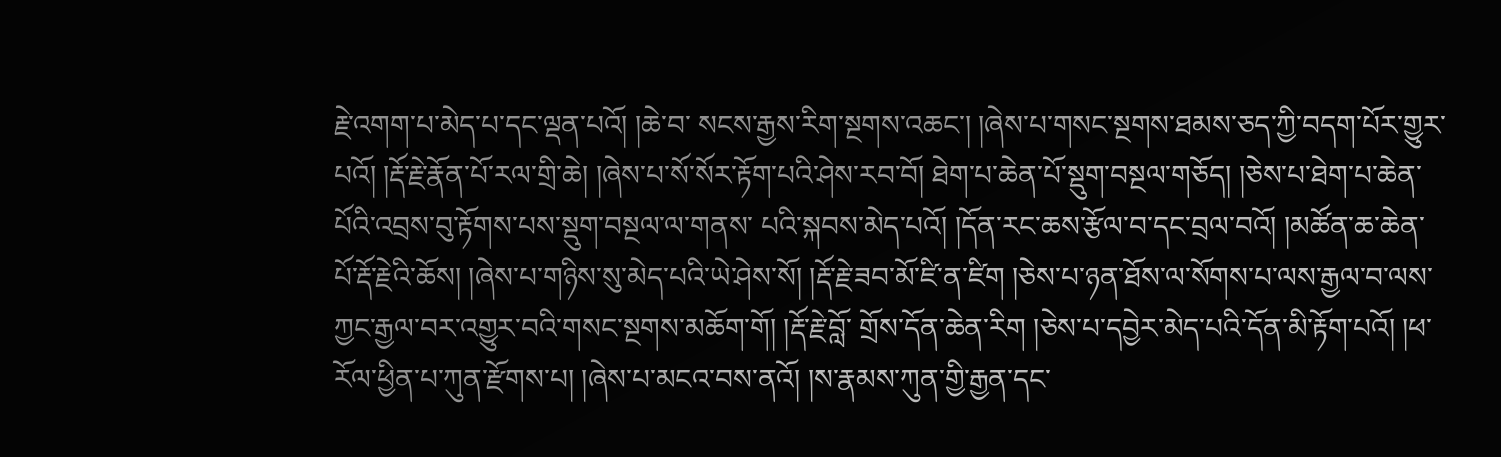རྗེ་འགག་པ་མེད་པ་དང་ལྡན་པའོ། །ཆེ་བ་ སངས་རྒྱས་རིག་སྔགས་འཆང་། །ཞེས་པ་གསང་སྔགས་ཐམས་ཅད་ཀྱི་བདག་པོར་གྱུར་པའོ། །རྡོ་རྗེ་རྣོན་པོ་རལ་གྲི་ཆེ། །ཞེས་པ་སོ་སོར་རྟོག་པའི་ཤེས་རབ་བོ། ཐེག་པ་ཆེན་པོ་སྡུག་བསྔལ་གཅོད། །ཅེས་པ་ཐེག་པ་ཆེན་པོའི་འབྲས་བུ་རྟོགས་པས་སྡུག་བསྔལ་ལ་གནས་ པའི་སྐབས་མེད་པའོ། །དོན་རང་ཆས་རྩོལ་བ་དང་བྲལ་བའོ། །མཚོན་ཆ་ཆེན་པོ་རྡོ་རྗེའི་ཆོས། །ཞེས་པ་གཉིས་སུ་མེད་པའི་ཡེ་ཤེས་སོ། །རྡོ་རྗེ་ཟབ་མོ་ཛི་ན་ཛིག །ཅེས་པ་ཉན་ཐོས་ལ་སོགས་པ་ལས་རྒྱལ་བ་ལས་ཀྱང་རྒྱལ་བར་འགྱུར་བའི་གསང་སྔགས་མཆོག་གོ། །རྡོ་རྗེ་བློ་ གྲོས་དོན་ཆེན་རིག །ཅེས་པ་དབྱེར་མེད་པའི་དོན་མི་རྟོག་པའོ། །ཕ་རོལ་ཕྱིན་པ་ཀུན་རྫོགས་པ། །ཞེས་པ་མངའ་བས་ནའོ། །ས་རྣམས་ཀུན་གྱི་རྒྱན་དང་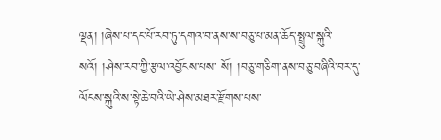ལྡན། །ཞེས་པ་དང་པོ་རབ་ཏུ་དགའ་བ་ནས་ས་བཅུ་པ་མན་ཆོད་སྤྲུལ་སྐུའི་སའོ། །ཤེས་རབ་ཀྱི་རྩལ་འབྱོངས་པས་ སོ། །བཅུ་གཅིག་ནས་བཅུ་བཞིའི་བར་དུ་ལོངས་སྐུའི་ས་སྟེ་ཆེ་བའི་ཡེ་ཤེས་མཐར་རྫོགས་པས་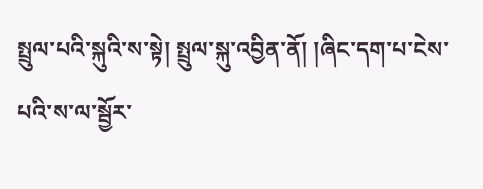སྤྲུལ་པའི་སྐུའི་ས་སྟེ། སྤྲུལ་སྐུ་འབྱིན་ནོ། །ཞིང་དག་པ་ངེས་པའི་ས་ལ་སྦྱོར་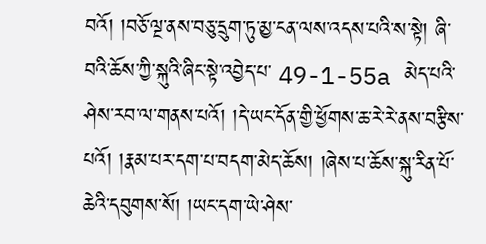བའོ། །བཅོ་ལྔ་ནས་བཅུ་དྲུག་ཏུ་མྱ་ངན་ལས་འདས་པའི་ས་སྟེ། ཞི་བའི་ཆོས་ཀྱི་སྐུའི་ཞིང་སྟེ་འབྱེད་པ་ 49-1-55a མེད་པའི་ཤེས་རབ་ལ་གནས་པའོ། །དེ་ཡང་དོན་གྱི་ཕྱོགས་ཆ་རེ་རེ་ནས་བརྩིས་པའོ། །རྣམ་པར་དག་པ་བདག་མེད་ཆོས། །ཞེས་པ་ཆོས་སྐུ་རིན་པོ་ཆེའི་དབུགས་སོ། །ཡང་དག་ཡེ་ཤེས་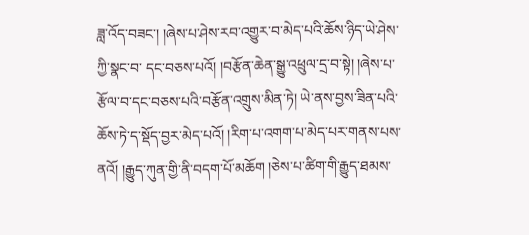ཟླ་འོད་བཟང་། །ཞེས་པ་ཤེས་རབ་འགྱུར་བ་མེད་པའི་ཆོས་ཉིད་ཡེ་ཤེས་ཀྱི་སྣང་བ་ དང་བཅས་པའོ། །བརྩོན་ཆེན་སྒྱུ་འཕྲུལ་དྲ་བ་སྟེ། །ཞེས་པ་རྩོལ་བ་དང་བཅས་པའི་བརྩོན་འགྲུས་མིན་ཏེ། ཡེ་ནས་བྱས་ཟིན་པའི་ཆོས་ཏེ་ད་སྡོད་བྱར་མེད་པའོ། །རིག་པ་འགག་པ་མེད་པར་གནས་པས་ནའོ། །རྒྱུད་ཀུན་གྱི་ནི་བདག་པོ་མཆོག །ཅེས་པ་ཚིག་གི་རྒྱུད་ཐམས་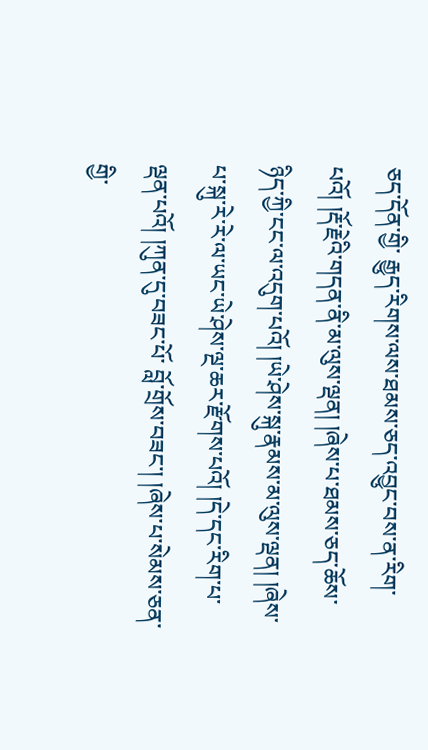ཅད་དོན་གྱི་ རྒྱུད་རིགས་ལས་ཐམས་ཅད་འབྱུང་བས་ན་རིག་པའོ། །རྡོ་རྗེའི་གདན་ནི་མ་ལུས་ལྡན། །ཞེས་པ་ཐམས་ཅད་ཆོས་ཉིད་ཀྱི་ངང་ལ་འདུག་པའོ། །ཡེ་ཤེས་སྐུ་རྣམས་མ་ལུས་ལྡན། །ཞེས་པ་སྐུ་རེ་རེ་ལ་ཡང་ཡེ་ཤེས་ལྔ་ཆར་རྫོགས་པའོ། །དེ་དང་རིག་པ་ལྡན་པའོ། །ཀུན་དུ་བཟང་པོ་ བློ་གྲོས་བཟང་། །ཞེས་པ་སེམས་ཅན་གྱི་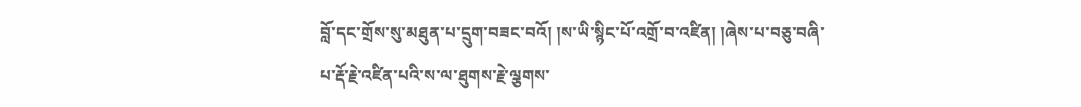བློ་དང་གྲོས་སུ་མཐུན་པ་དྲུག་བཟང་བའོ། །ས་ཡི་སྙིང་པོ་འགྲོ་བ་འཛིན། །ཞེས་པ་བཅུ་བཞི་པ་རྡོ་རྗེ་འཛིན་པའི་ས་ལ་ཐུགས་རྗེ་ལྕགས་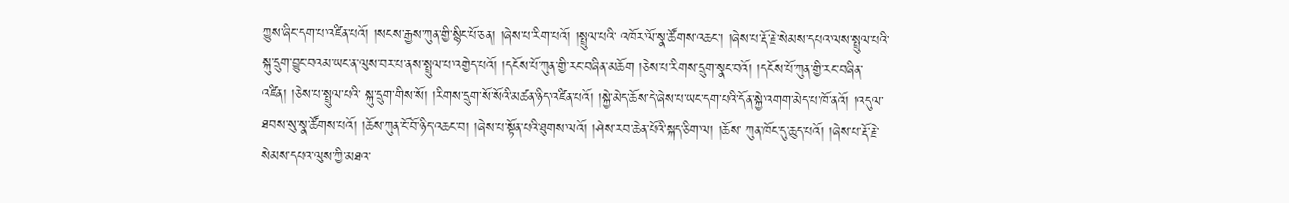ཀྱུས་ཞིང་དག་པ་འཛིན་པའོ། །སངས་རྒྱས་ཀུན་གྱི་སྙིང་པོ་ཅན། །ཞེས་པ་རིག་པའོ། །སྤྲུལ་པའི་ འཁོར་ལོ་སྣ་ཚོགས་འཆང་། །ཞེས་པ་རྡོ་རྗེ་སེམས་དཔའ་ལས་སྤྲུལ་པའི་སྐུ་དྲུག་བྱུང་བའམ་ཡང་ན་ལུས་བར་པ་ནས་སྤྲུལ་པ་འགྱེད་པའོ། །དངོས་པོ་ཀུན་གྱི་རང་བཞིན་མཆོག །ཅེས་པ་རིགས་དྲུག་སྣང་བའོ། །དངོས་པོ་ཀུན་གྱི་རང་བཞིན་འཛིན། །ཅེས་པ་སྤྲུལ་པའི་ སྐུ་དྲུག་གིས་སོ། །རིགས་དྲུག་སོ་སོའི་མཚན་ཉིད་འཛིན་པའོ། །སྐྱེ་མེད་ཆོས་དེ་ཞེས་པ་ཡང་དག་པའི་དོན་སྐྱེ་འགག་མེད་པ་ཁོ་ནའོ། །འདུལ་ཐབས་སུ་སྣ་ཚོགས་པའོ། །ཆོས་ཀུན་ངོ་བོ་ཉིད་འཆང་བ། །ཞེས་པ་སྟོན་པའི་ཐུགས་ལའོ། །ཤེས་རབ་ཆེན་པོའི་སྐད་ཅིག་ལ། །ཆོས་ ཀུན་ཁོང་དུ་ཆུད་པའོ། །ཞེས་པ་རྡོ་རྗེ་སེམས་དཔའ་ལུས་ཀྱི་མཐའ་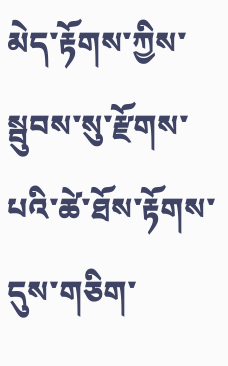མེད་རྟོགས་ཀྱིས་སྦུབས་སུ་རྫོགས་པའི་ཚེ་ཐོས་རྟོགས་དུས་གཅིག་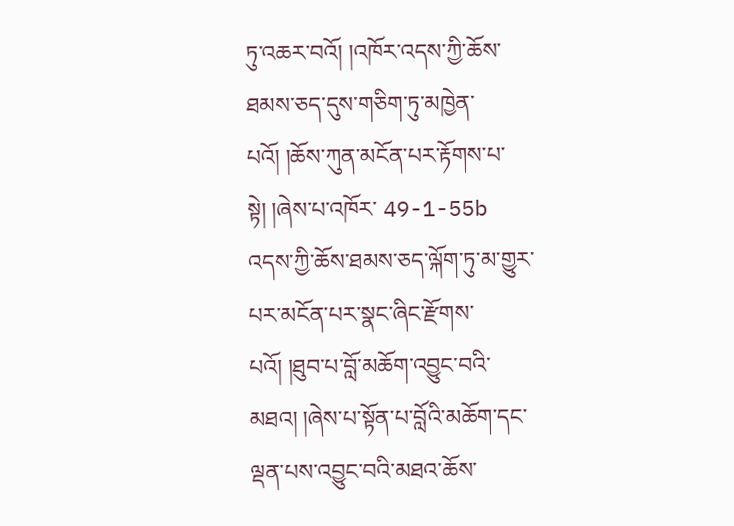ཏུ་འཆར་བའོ། །འཁོར་འདས་ཀྱི་ཆོས་ཐམས་ཅད་དུས་གཅིག་ཏུ་མཁྱེན་པའོ། །ཆོས་ཀུན་མངོན་པར་རྟོགས་པ་སྟེ། །ཞེས་པ་འཁོར་ 49-1-55b འདས་ཀྱི་ཆོས་ཐམས་ཅད་ལྐོག་ཏུ་མ་གྱུར་པར་མངོན་པར་སྣང་ཞིང་རྫོགས་པའོ། །ཐུབ་པ་བློ་མཆོག་འབྱུང་བའི་མཐའ། །ཞེས་པ་སྟོན་པ་བློའི་མཆོག་དང་ལྡན་པས་འབྱུང་བའི་མཐའ་ཆོས་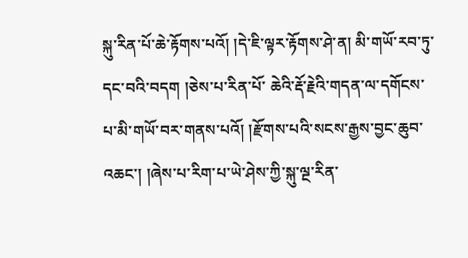སྐུ་རིན་པོ་ཆེ་རྟོགས་པའོ། །དེ་ཇི་ལྟར་རྟོགས་ཤེ་ན། མི་གཡོ་རབ་ཏུ་དང་བའི་བདག །ཅེས་པ་རིན་པོ་ ཆེའི་རྡོ་རྗེའི་གདན་ལ་དགོངས་པ་མི་གཡོ་བར་གནས་པའོ། །རྫོགས་པའི་སངས་རྒྱས་བྱང་ཆུབ་འཆང་། །ཞེས་པ་རིག་པ་ཡེ་ཤེས་ཀྱི་སྐུ་ལྔ་རིན་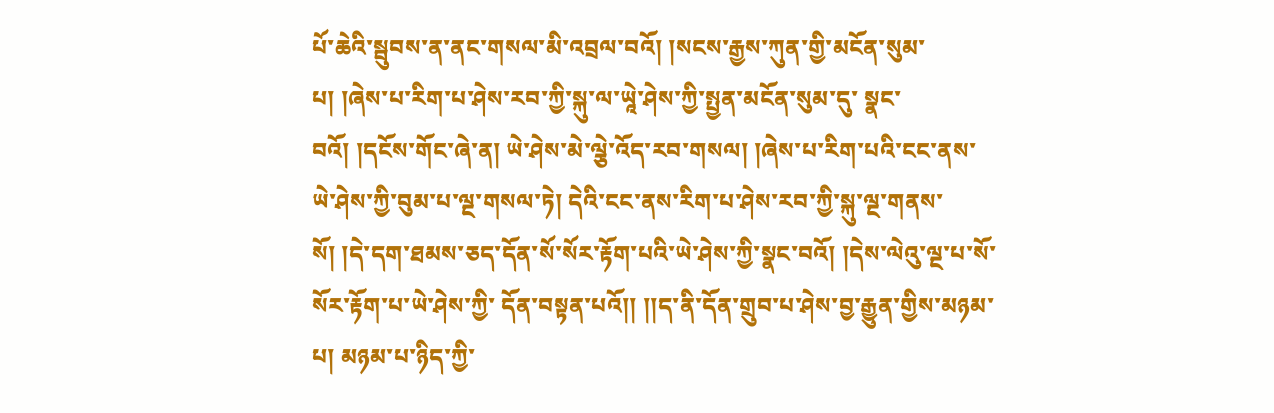པོ་ཆེའི་སྦུབས་ན་ནང་གསལ་མི་འབྲལ་བའོ། །སངས་རྒྱས་ཀུན་གྱི་མངོན་སུམ་པ། །ཞེས་པ་རིག་པ་ཤེས་རབ་ཀྱི་སྐུ་ལ་ཡཱེ་ཤེས་ཀྱི་སྤྱན་མངོན་སུམ་དུ་ སྣང་བའོ། །དངོས་གོང་ཞེ་ན། ཡེ་ཤེས་མེ་ལྕེ་འོད་རབ་གསལ། །ཞེས་པ་རིག་པའི་ངང་ནས་ཡེ་ཤེས་ཀྱི་བུམ་པ་ལྔ་གསལ་ཏེ། དེའི་ངང་ནས་རིག་པ་ཤེས་རབ་ཀྱི་སྐུ་ལྔ་གནས་སོ། །དེ་དག་ཐམས་ཅད་དོན་སོ་སོར་རྟོག་པའི་ཡེ་ཤེས་ཀྱི་སྣང་བའོ། །དེས་ལེའུ་ལྔ་པ་སོ་སོར་རྟོག་པ་ཡེ་ཤེས་ཀྱི་ དོན་བསྟན་པའོ།། །།ད་ནི་དོན་གྲུབ་པ་ཤེས་བྱ་རྒྱུན་གྱིས་མཉམ་པ། མཉམ་པ་ཉིད་ཀྱི་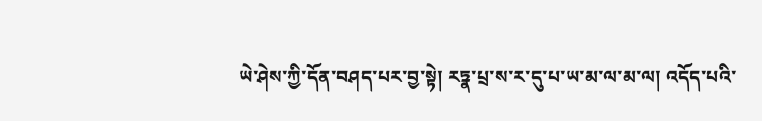ཡེ་ཤེས་ཀྱི་དོན་བཤད་པར་བྱ་སྟེ། རཏྣ་པྲ་ས་ར་དུ་པ་ཡ་མ་ལ་མ་ལ། འདོད་པའི་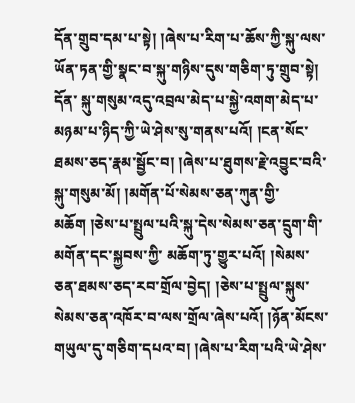དོན་གྲུབ་དམ་པ་སྟེ། །ཞེས་པ་རིག་པ་ཆོས་ཀྱི་སྐུ་ལས་ཡོན་ཏན་གྱི་སྣང་བ་སྐུ་གཉིས་དུས་གཅིག་ཏུ་གྲུབ་སྟེ། དོན་ སྐུ་གསུམ་འདུ་འབྲལ་མེད་པ་སྐྱེ་འགག་མེད་པ་མཉམ་པ་ཉིད་ཀྱི་ཡེ་ཤེས་སུ་གནས་པའོ། །ངན་སོང་ཐམས་ཅད་རྣམ་སྦྱོང་བ། །ཞེས་པ་ཐུགས་རྗེ་འབྱུང་བའི་སྐུ་གསུམ་མོ། །མགོན་པོ་སེམས་ཅན་ཀུན་གྱི་མཆོག །ཅེས་པ་སྤྲུལ་པའི་སྐུ་དེས་སེམས་ཅན་དྲུག་གི་མགོན་དང་སྐྱབས་ཀྱི་ མཆོག་ཏུ་གྱུར་པའོ། །སེམས་ཅན་ཐམས་ཅད་རབ་གྲོལ་བྱེད། །ཅེས་པ་སྤྲུལ་སྐུས་སེམས་ཅན་འཁོར་བ་ལས་གྲོལ་ཞེས་པའོ། །ཉོན་མོངས་གཡུལ་དུ་གཅིག་དཔའ་བ། །ཞེས་པ་རིག་པའི་ཡེ་ཤེས་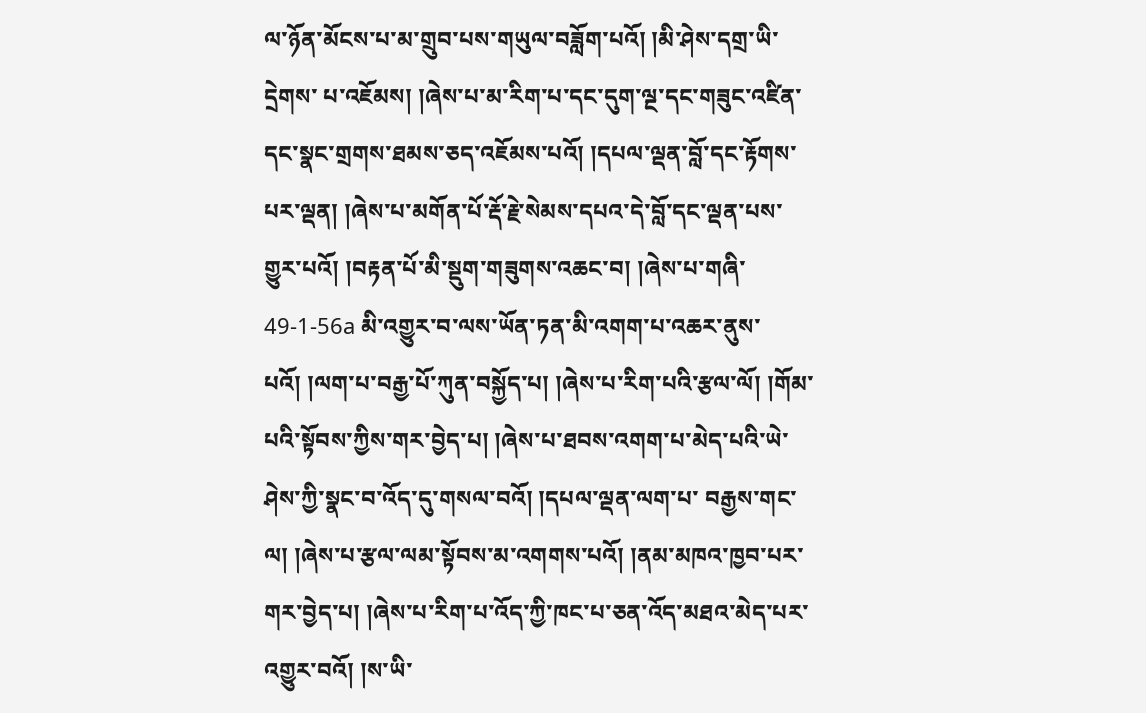ལ་ཉོན་མོངས་པ་མ་གྲུབ་པས་གཡུལ་བཟློག་པའོ། །མི་ཤེས་དགྲ་ཡི་དྲེགས་ པ་འཇོམས། །ཞེས་པ་མ་རིག་པ་དང་དུག་ལྔ་དང་གཟུང་འཛིན་དང་སྣང་གྲགས་ཐམས་ཅད་འཇོམས་པའོ། །དཔལ་ལྡན་བློ་དང་རྟོགས་པར་ལྡན། །ཞེས་པ་མགོན་པོ་རྡོ་རྗེ་སེམས་དཔའ་དེ་བློ་དང་ལྡན་པས་གྱུར་པའོ། །བརྟན་པོ་མི་སྡུག་གཟུགས་འཆང་བ། །ཞེས་པ་གཞི་ 49-1-56a མི་འགྱུར་བ་ལས་ཡོན་ཏན་མི་འགག་པ་འཆར་ནུས་པའོ། །ལག་པ་བརྒྱ་པོ་ཀུན་བསྐྱོད་པ། །ཞེས་པ་རིག་པའི་རྩལ་ལོ། །གོམ་པའི་སྟོབས་ཀྱིས་གར་བྱེད་པ། །ཞེས་པ་ཐབས་འགག་པ་མེད་པའི་ཡེ་ཤེས་ཀྱི་སྣང་བ་འོད་དུ་གསལ་བའོ། །དཔལ་ལྡན་ལག་པ་ བརྒྱས་གང་ལ། །ཞེས་པ་རྩལ་ལམ་སྟོབས་མ་འགགས་པའོ། །ནམ་མཁའ་ཁྱབ་པར་གར་བྱེད་པ། །ཞེས་པ་རིག་པ་འོད་ཀྱི་ཁང་པ་ཅན་འོད་མཐའ་མེད་པར་འགྱུར་བའོ། །ས་ཡི་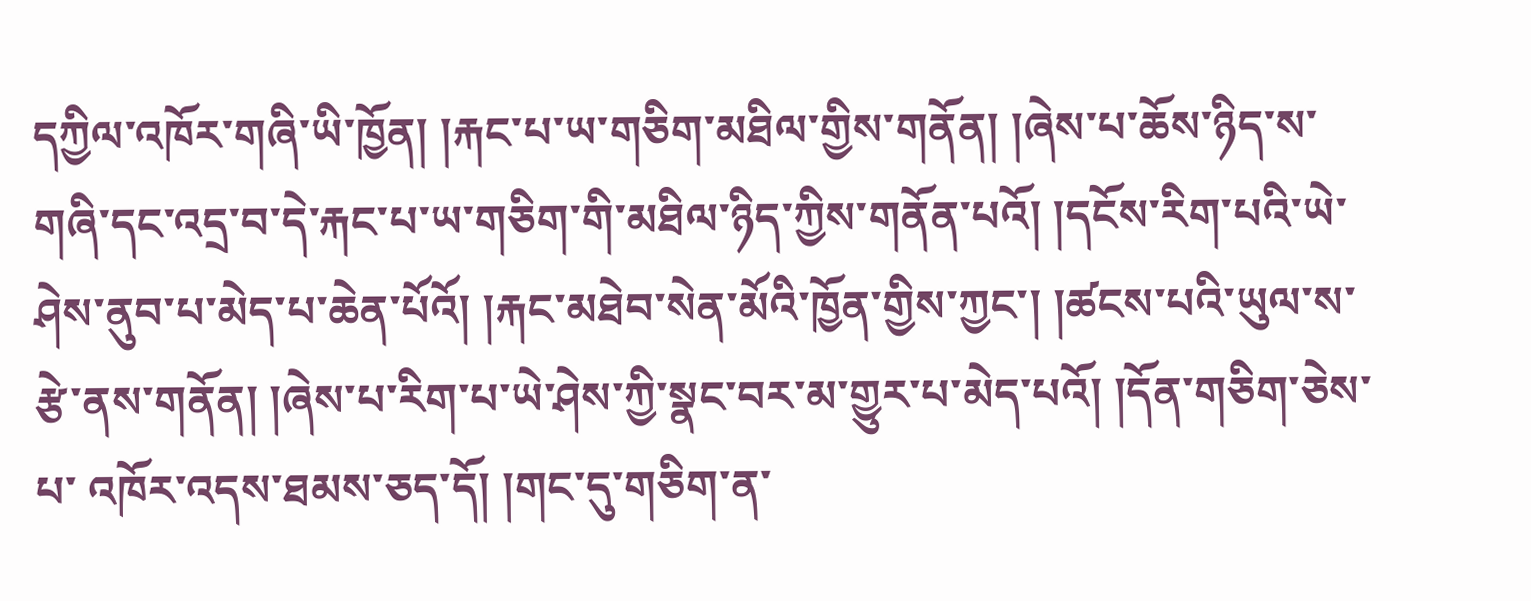དཀྱིལ་འཁོར་གཞི་ཡི་ཁྱོན། །རྐང་པ་ཡ་གཅིག་མཐིལ་གྱིས་གནོན། །ཞེས་པ་ཆོས་ཉིད་ས་ གཞི་དང་འདྲ་བ་དེ་རྐང་པ་ཡ་གཅིག་གི་མཐིལ་ཉིད་ཀྱིས་གནོན་པའོ། །དངོས་རིག་པའི་ཡེ་ཤེས་ནུབ་པ་མེད་པ་ཆེན་པོའོ། །རྐང་མཐེབ་སེན་མོའི་ཁྱོན་གྱིས་ཀྱང་། །ཚངས་པའི་ཡུལ་ས་རྩེ་ནས་གནོན། །ཞེས་པ་རིག་པ་ཡེ་ཤེས་ཀྱི་སྣང་བར་མ་གྱུར་པ་མེད་པའོ། །དོན་གཅིག་ཅེས་པ་ འཁོར་འདས་ཐམས་ཅད་དོ། །གང་དུ་གཅིག་ན་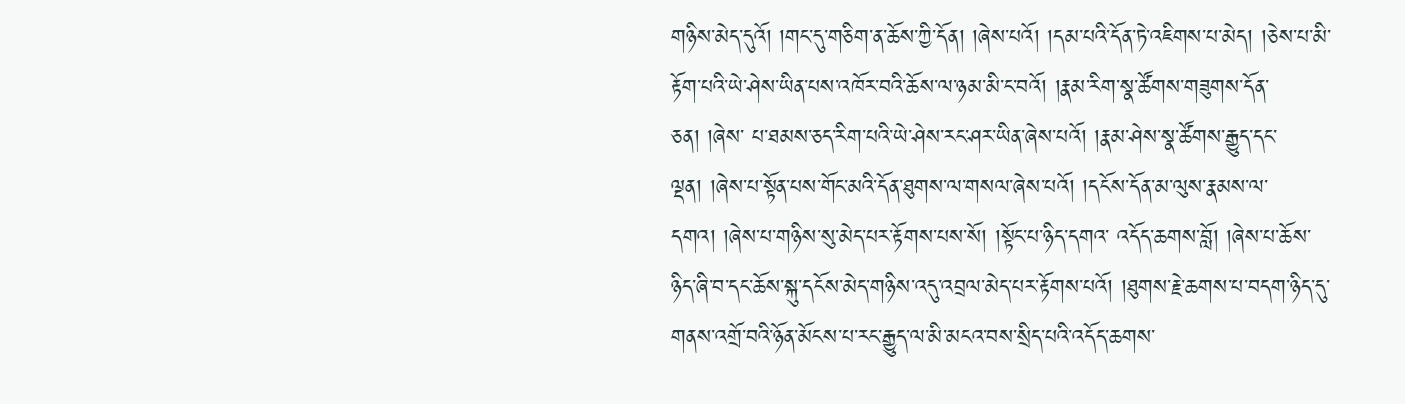གཉིས་མེད་དུའོ། །གང་དུ་གཅིག་ན་ཆོས་ཀྱི་དོན། །ཞེས་པའོ། །དམ་པའི་དོན་ཏེ་འཇིགས་པ་མེད། །ཅེས་པ་མི་རྟོག་པའི་ཡེ་ཤེས་ཡིན་པས་འཁོར་བའི་ཆོས་ལ་ཉམ་མི་ང་བའོ། །རྣམ་རིག་སྣ་ཚོགས་གཟུགས་དོན་ཅན། །ཞེས་ པ་ཐམས་ཅད་རིག་པའི་ཡེ་ཤེས་རང་ཤར་ཡིན་ཞེས་པའོ། །རྣམ་ཤེས་སྣ་ཚོགས་རྒྱུད་དང་ལྡན། །ཞེས་པ་སྟོན་པས་གོང་མའི་དོན་ཐུགས་ལ་གསལ་ཞེས་པའོ། །དངོས་དོན་མ་ལུས་རྣམས་ལ་དགའ། །ཞེས་པ་གཉིས་སུ་མེད་པར་རྟོགས་པས་སོ། །སྟོང་པ་ཉིད་དགའ་ འདོད་ཆགས་བློ། །ཞེས་པ་ཆོས་ཉིད་ཞི་བ་དང་ཆོས་སྐུ་དངོས་མེད་གཉིས་འདུ་འབྲལ་མེད་པར་རྟོགས་པའོ། །ཐུགས་རྗེ་ཆགས་པ་བདག་ཉིད་དུ་གནས་འགྲོ་བའི་ཉོན་མོངས་པ་རང་རྒྱུད་ལ་མི་མངའ་བས་སྲིད་པའི་འདོད་ཆགས་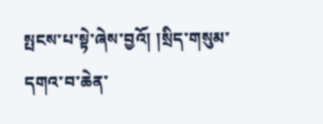སྤངས་པ་སྟེ་ཞེས་བྱའོ། །སྲིད་གསུམ་དགའ་བ་ཆེན་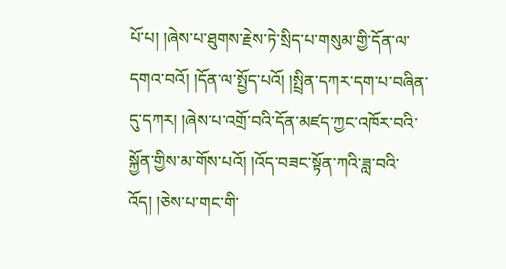པོ་པ། །ཞེས་པ་ཐུགས་རྗེས་ཏེ་སྲིད་པ་གསུམ་གྱི་དོན་ལ་དགའ་བའོ། །དོན་ལ་སྤྱོད་པའོ། །སྤྲིན་དཀར་དག་པ་བཞིན་དུ་དཀར། །ཞེས་པ་འགྲོ་བའི་དོན་མཛད་ཀྱང་འཁོར་བའི་སྐྱོན་གྱིས་མ་གོས་པའོ། །འོད་བཟང་སྟོན་ཀའི་ཟླ་བའི་འོད། །ཅེས་པ་གང་གི་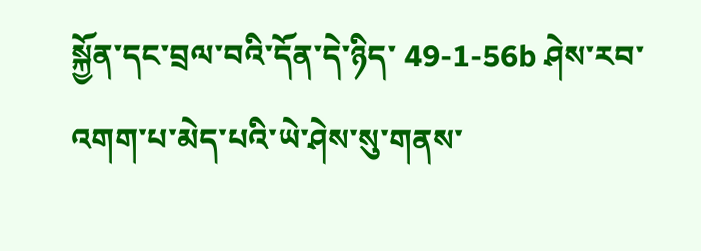སྐྱོན་དང་བྲལ་བའི་དོན་དེ་ཉིད་ 49-1-56b ཤེས་རབ་འགག་པ་མེད་པའི་ཡེ་ཤེས་སུ་གནས་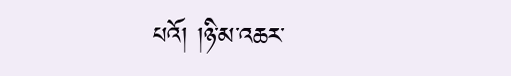པའོ། །ཉི་མ་འཆར་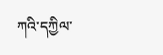ཀའི་དཀྱིལ་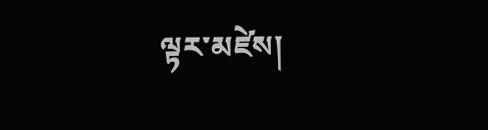ལྟར་མཛེས།